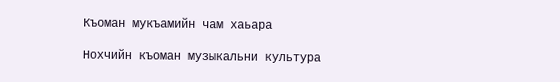Къоман мукъамийн чам хаьара

Нохчийн къоман музыкальни культура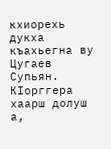кхиорехь дукха къахьегна ву Цугаев Супьян. КIорггера хаарш долуш а,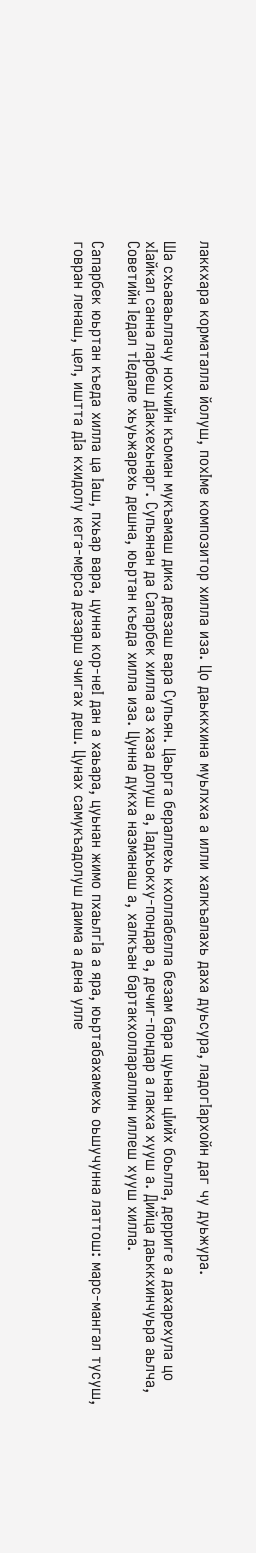лаккхара корматалла йолуш, похIме композитор хилла иза. Цо даьккхина муьлхха а илли халкъалахь даха дуьсура, ладогIархойн даг чу дуьжура.

Ша схьаваьллачу нохчийн къоман мукъамаш дика девзаш вара Супьян. Цаьрга бераллехь кхоллабелла безам бара цуьнан цIийх боьлла, дерриге а дахарехула цо хIайкал санна ларбеш дIакхехьнарг. Супьянан да Сапарбек хилла аз хаза долуш а, Iадхьокху-пондар а, дечиг-пондар а лакха хууш а. Дийца даьккхинчуьра аьлча, Советийн Iедал тIедале хьуьжарехь дешна, юьртан къеда хилла иза. Цунна дукха назманаш а, халкъан бартакхоллараллин иллеш хууш хилла.

Сапарбек юьртан къеда хилла ца Iаш, пхьар вара, цунна кор-неI дан а хаьара, цуьнан жимо пхаьлгIа а яра, юьртабахамехь оьшучунна латтош: марс-мангал тусуш, говран ленаш, цел, иштта дIа кхидолу кега-мерса дезарш эчигах деш. Цунах самукъадолуш даима а дена улле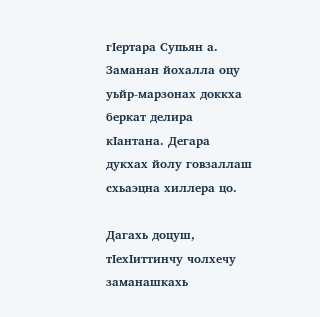гIертара Супьян а. Заманан йохалла оцу уьйр-марзонах доккха беркат делира кIантана. Дегара дукхах йолу говзаллаш схьаэцна хиллера цо.

Дагахь доцуш, тIехIиттинчу чолхечу заманашкахь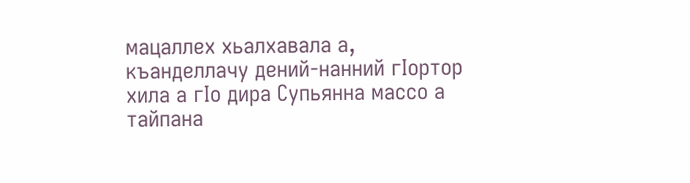мацаллех хьалхавала а, къанделлачу дений-нанний гIортор хила а гIо дира Супьянна массо а тайпана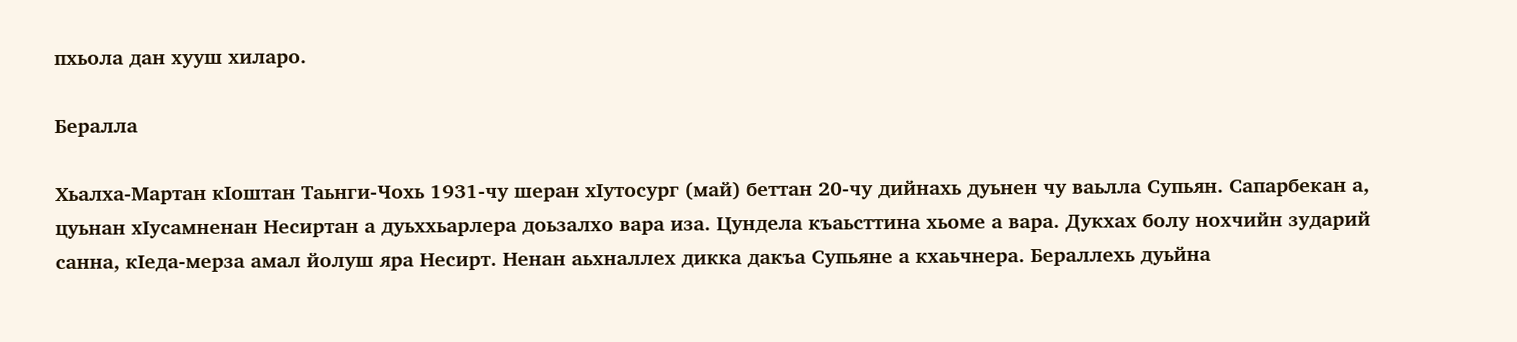пхьола дан хууш хиларо.

Бералла

Хьалха-Мартан кIоштан Таьнги-Чохь 1931-чу шеран хIутосург (май) беттан 20-чу дийнахь дуьнен чу ваьлла Супьян. Сапарбекан а, цуьнан хIусамненан Несиртан а дуьххьарлера доьзалхо вара иза. Цундела къаьсттина хьоме а вара. Дукхах болу нохчийн зударий санна, кIеда-мерза амал йолуш яра Несирт. Ненан аьхналлех дикка дакъа Супьяне а кхаьчнера. Бераллехь дуьйна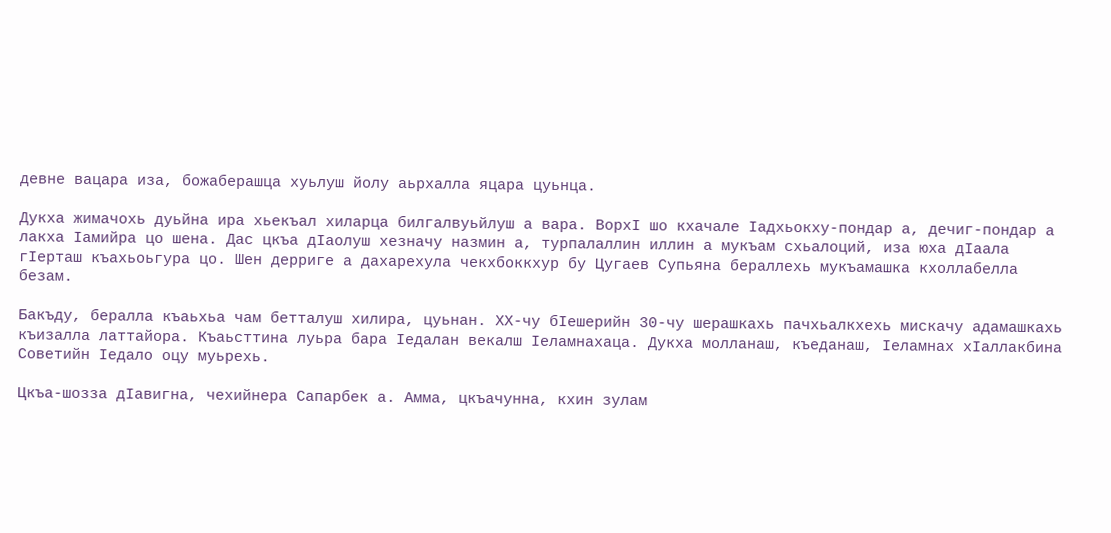девне вацара иза, божаберашца хуьлуш йолу аьрхалла яцара цуьнца.

Дукха жимачохь дуьйна ира хьекъал хиларца билгалвуьйлуш а вара. ВорхI шо кхачале Iадхьокху-пондар а, дечиг-пондар а лакха Iамийра цо шена. Дас цкъа дIаолуш хезначу назмин а, турпалаллин иллин а мукъам схьалоций, иза юха дIаала гIерташ къахьоьгура цо. Шен дерриге а дахарехула чекхбоккхур бу Цугаев Супьяна бераллехь мукъамашка кхоллабелла безам.

Бакъду, бералла къаьхьа чам бетталуш хилира, цуьнан. ХХ-чу бIешерийн 30-чу шерашкахь пачхьалкхехь мискачу адамашкахь къизалла латтайора. Къаьсттина луьра бара Iедалан векалш Iеламнахаца. Дукха молланаш, къеданаш, Iеламнах хIаллакбина Советийн Iедало оцу муьрехь.

Цкъа-шозза дIавигна, чехийнера Сапарбек а. Амма, цкъачунна, кхин зулам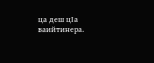ца деш цIа ваийтинера.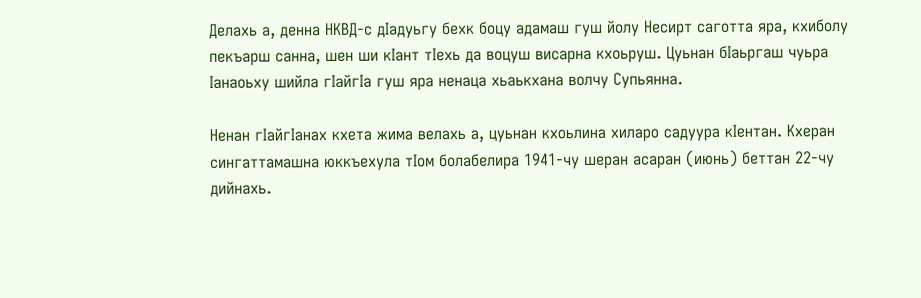Делахь а, денна НКВД-с дIадуьгу бехк боцу адамаш гуш йолу Несирт саготта яра, кхиболу пекъарш санна, шен ши кIант тIехь да воцуш висарна кхоьруш. Цуьнан бIаьргаш чуьра Iанаоьху шийла гIайгIа гуш яра ненаца хьаькхана волчу Супьянна.

Ненан гIайгIанах кхета жима велахь а, цуьнан кхоьлина хиларо садуура кIентан. Кхеран сингаттамашна юккъехула тIом болабелира 1941-чу шеран асаран (июнь) беттан 22-чу дийнахь.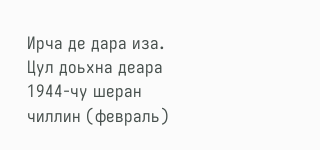Ирча де дара иза. Цул доьхна деара 1944-чу шеран чиллин (февраль)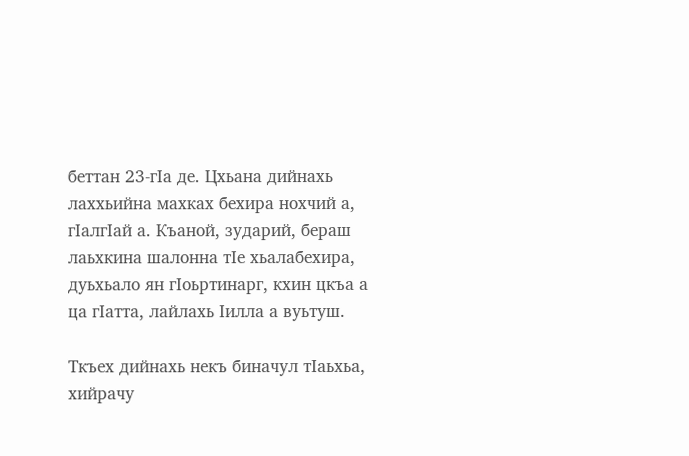беттан 23-гIа де. Цхьана дийнахь лаххьийна махках бехира нохчий а, гIалгIай а. Къаной, зударий, бераш лаьхкина шалонна тIе хьалабехира, дуьхьало ян гIоьртинарг, кхин цкъа а ца гIатта, лайлахь Iилла а вуьтуш.

Ткъех дийнахь некъ биначул тIаьхьа, хийрачу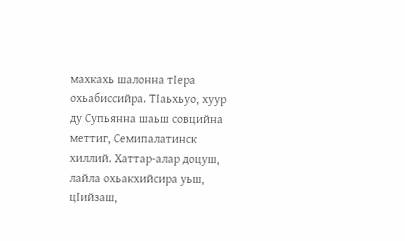махкахь шалонна тIера охьабиссийра. ТIаьхьуо, хуур ду Супьянна шаьш совцийна меттиг, Семипалатинск хиллий. Хаттар-алар доцуш, лайла охьакхийсира уьш, цIийзаш,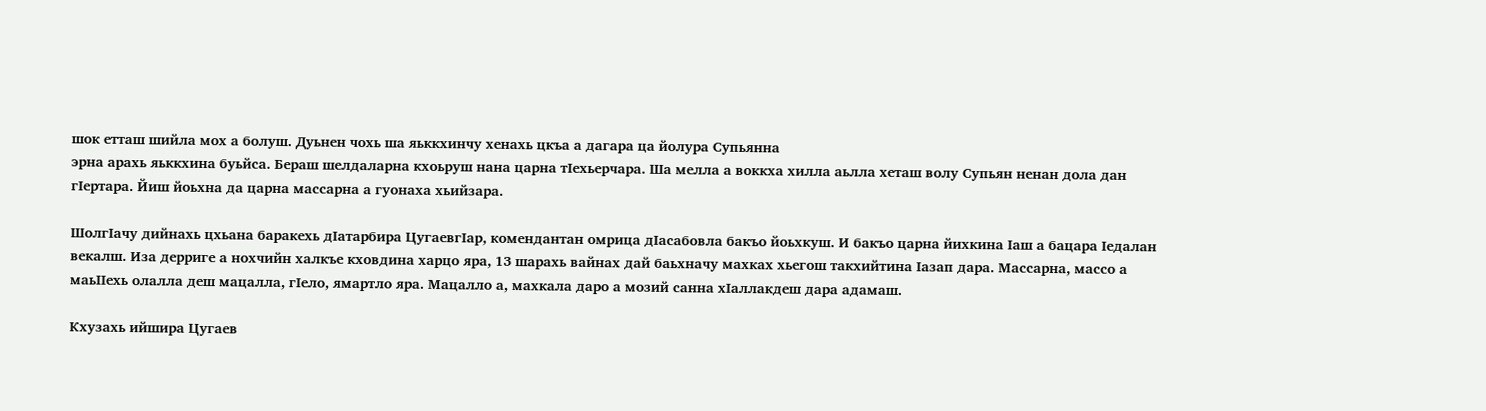шок етташ шийла мох а болуш. Дуьнен чохь ша яьккхинчу хенахь цкъа а дагара ца йолура Супьянна
эрна арахь яьккхина буьйса. Бераш шелдаларна кхоьруш нана царна тIехьерчара. Ша мелла а воккха хилла аьлла хеташ волу Супьян ненан дола дан гIертара. Йиш йоьхна да царна массарна а гуонаха хьийзара.

ШолгIачу дийнахь цхьана баракехь дIатарбира ЦугаевгIар, комендантан омрица дIасабовла бакъо йоьхкуш. И бакъо царна йихкина Iаш а бацара Iедалан векалш. Иза дерриге а нохчийн халкъе кховдина харцо яра, 13 шарахь вайнах дай баьхначу махках хьегош такхийтина Iазап дара. Массарна, массо а маьIIехь олалла деш мацалла, гIело, ямартло яра. Мацалло а, махкала даро а мозий санна хIаллакдеш дара адамаш.

Кхузахь ийшира Цугаев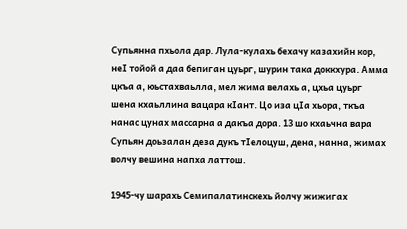Супьянна пхьола дар. Лула-кулахь бехачу казахийн кор, неI тойой а даа бепиган цуьрг, шурин така доккхура. Амма цкъа а, юьстахваьлла, мел жима велахь а, цхьа цуьрг шена кхаьллина вацара кIант. Цо иза цIа хьора, ткъа нанас цунах массарна а дакъа дора. 13 шо кхаьчна вара Супьян доьзалан деза дукъ тIелоцуш, дена, нанна, жимах волчу вешина напха латтош.

1945-чу шарахь Семипалатинскехь йолчу жижигах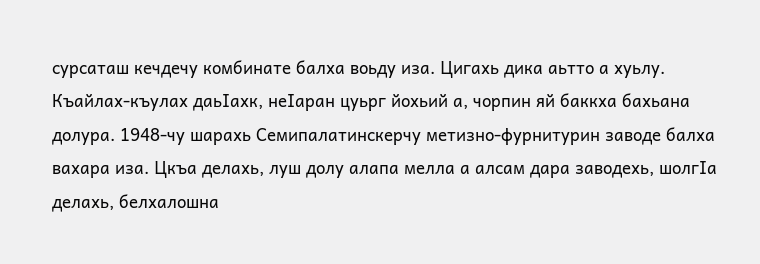сурсаташ кечдечу комбинате балха воьду иза. Цигахь дика аьтто а хуьлу. Къайлах-къулах даьIахк, неIаран цуьрг йохьий а, чорпин яй баккха бахьана долура. 1948-чу шарахь Семипалатинскерчу метизно-фурнитурин заводе балха вахара иза. Цкъа делахь, луш долу алапа мелла а алсам дара заводехь, шолгIа делахь, белхалошна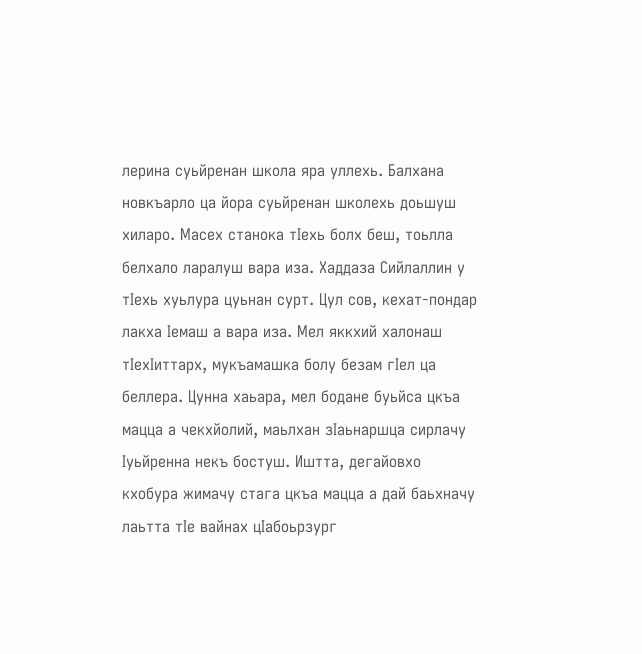лерина суьйренан школа яра уллехь. Балхана новкъарло ца йора суьйренан школехь доьшуш хиларо. Масех станока тIехь болх беш, тоьлла белхало ларалуш вара иза. Хаддаза Сийлаллин у тIехь хуьлура цуьнан сурт. Цул сов, кехат-пондар лакха Iемаш а вара иза. Мел яккхий халонаш тIехIиттарх, мукъамашка болу безам гIел ца беллера. Цунна хаьара, мел бодане буьйса цкъа мацца а чекхйолий, маьлхан зIаьнаршца сирлачу Iуьйренна некъ бостуш. Иштта, дегайовхо кхобура жимачу стага цкъа мацца а дай баьхначу лаьтта тIе вайнах цIабоьрзург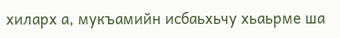хиларх а, мукъамийн исбаьхьчу хьаьрме ша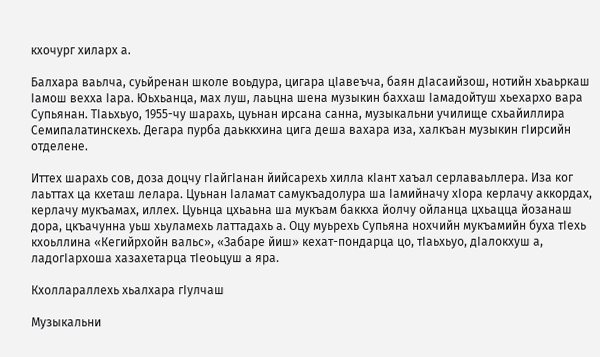кхочург хиларх а.

Балхара ваьлча, суьйренан школе воьдура, цигара цIавеъча, баян дIасаийзош, нотийн хьаьркаш Iамош вехха Iара. Юьхьанца, мах луш, лаьцна шена музыкин баххаш Iамадойтуш хьехархо вара Супьянан. ТIаьхьуо, 1955-чу шарахь, цуьнан ирсана санна, музыкальни училище схьайиллира Семипалатинскехь. Дегара пурба даьккхина цига деша вахара иза, халкъан музыкин гIирсийн отделене.

Иттех шарахь сов, доза доцчу гIайгIанан йийсарехь хилла кIант хаъал серлаваьллера. Иза ког лаьттах ца кхеташ лелара. Цуьнан Iаламат самукъадолура ша Iамийначу хIора керлачу аккордах, керлачу мукъамах, иллех. Цуьнца цхьаьна ша мукъам баккха йолчу ойланца цхьацца йозанаш дора, цкъачунна уьш хьуламехь латтадахь а. Оцу муьрехь Супьяна нохчийн мукъамийн буха тIехь кхоьллина «Кегийрхойн вальс», «Забаре йиш» кехат-пондарца цо, тIаьхьуо, дIалокхуш а, ладогIархоша хазахетарца тIеоьцуш а яра.

Кхоллараллехь хьалхара гIулчаш

Музыкальни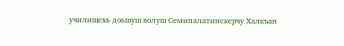училищехь доьшуш волуш Семипалатинскерчу Халкъан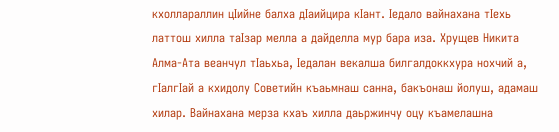кхоллараллин цIийне балха дIаийцира кIант. Iедало вайнахана тIехь латтош хилла таIзар мелла а дайделла мур бара иза. Хрущев Никита Алма-Ата веанчул тIаьхьа, Iедалан векалша билгалдоккхура нохчий а, гIалгIай а кхидолу Советийн къаьмнаш санна, бакъонаш йолуш, адамаш хилар. Вайнахана мерза кхаъ хилла даьржинчу оцу къамелашна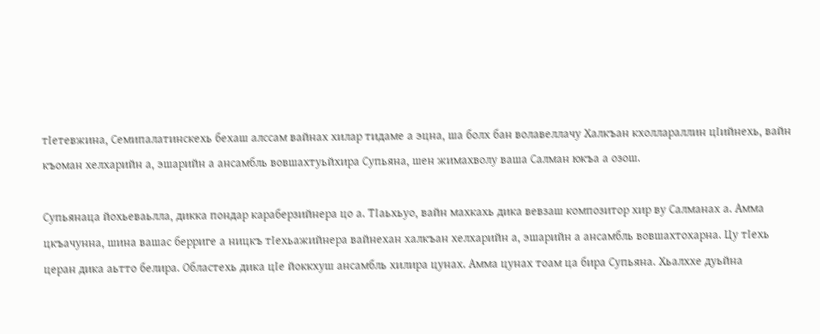тIетевжина, Семипалатинскехь бехаш алссам вайнах хилар тидаме а эцна, ша болх бан волавеллачу Халкъан кхоллараллин цIийнехь, вайн къоман хелхарийн а, эшарийн а ансамбль вовшахтуьйхира Супьяна, шен жимахволу ваша Салман юкъа а озош.

Супьянаца йохьеваьлла, дикка пондар караберзийнера цо а. ТIаьхьуо, вайн махкахь дика вевзаш композитор хир ву Салманах а. Амма цкъачунна, шина вашас берриге а ницкъ тIехьажийнера вайнехан халкъан хелхарийн а, эшарийн а ансамбль вовшахтохарна. Цу тIехь церан дика аьтто белира. Областехь дика цIе йоккхуш ансамбль хилира цунах. Амма цунах тоам ца бира Супьяна. Хьалххе дуьйна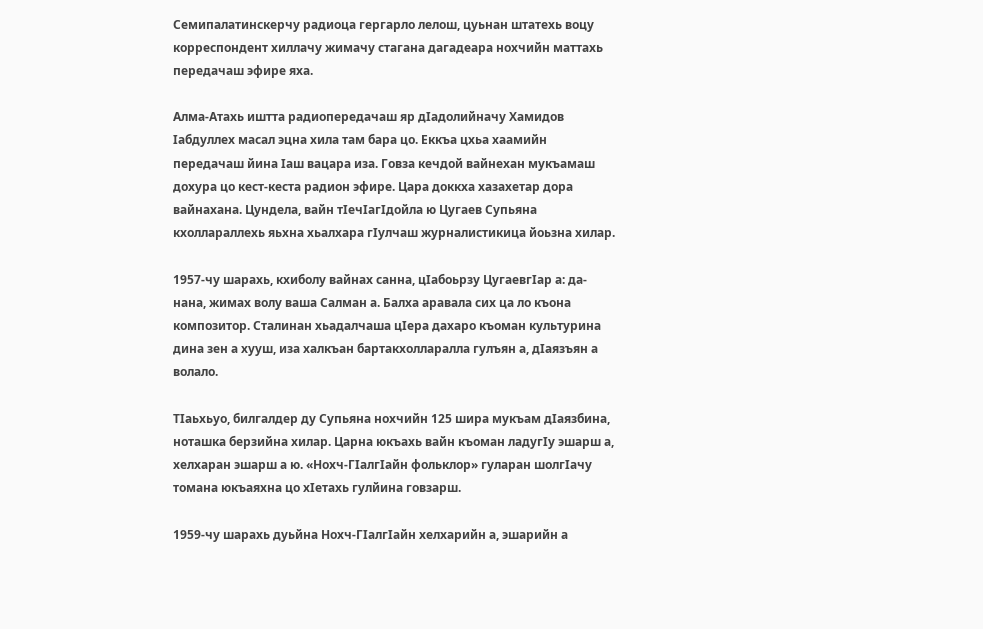Семипалатинскерчу радиоца гергарло лелош, цуьнан штатехь воцу корреспондент хиллачу жимачу стагана дагадеара нохчийн маттахь передачаш эфире яха.

Алма-Атахь иштта радиопередачаш яр дIадолийначу Хамидов Iабдуллех масал эцна хила там бара цо. Еккъа цхьа хаамийн передачаш йина Iаш вацара иза. Говза кечдой вайнехан мукъамаш дохура цо кест-кеста радион эфире. Цара доккха хазахетар дора вайнахана. Цундела, вайн тIечIагIдойла ю Цугаев Супьяна кхоллараллехь яьхна хьалхара гIулчаш журналистикица йоьзна хилар.

1957-чу шарахь, кхиболу вайнах санна, цIабоьрзу ЦугаевгIар а: да-нана, жимах волу ваша Салман а. Балха аравала сих ца ло къона композитор. Сталинан хьадалчаша цIера дахаро къоман культурина дина зен а хууш, иза халкъан бартакхолларалла гулъян а, дIаязъян а волало.

ТIаьхьуо, билгалдер ду Супьяна нохчийн 125 шира мукъам дIаязбина, ноташка берзийна хилар. Царна юкъахь вайн къоман ладугIу эшарш а, хелхаран эшарш а ю. «Нохч-ГIалгIайн фольклор» гуларан шолгIачу томана юкъаяхна цо хIетахь гулйина говзарш.

1959-чу шарахь дуьйна Нохч-ГIалгIайн хелхарийн а, эшарийн а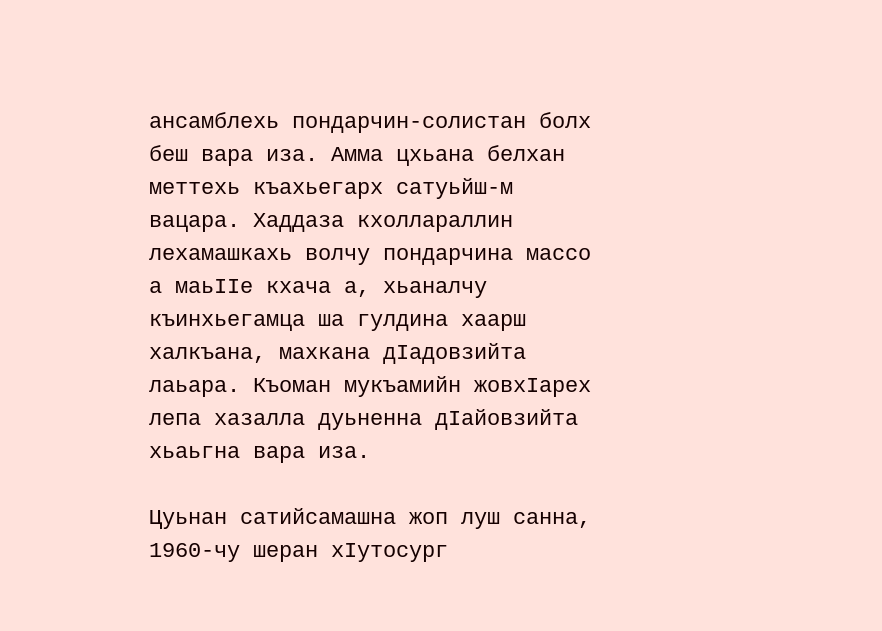ансамблехь пондарчин-солистан болх беш вара иза. Амма цхьана белхан меттехь къахьегарх сатуьйш-м вацара. Хаддаза кхоллараллин лехамашкахь волчу пондарчина массо а маьIIе кхача а, хьаналчу къинхьегамца ша гулдина хаарш халкъана, махкана дIадовзийта лаьара. Къоман мукъамийн жовхIарех лепа хазалла дуьненна дIайовзийта хьаьгна вара иза.

Цуьнан сатийсамашна жоп луш санна, 1960-чу шеран хIутосург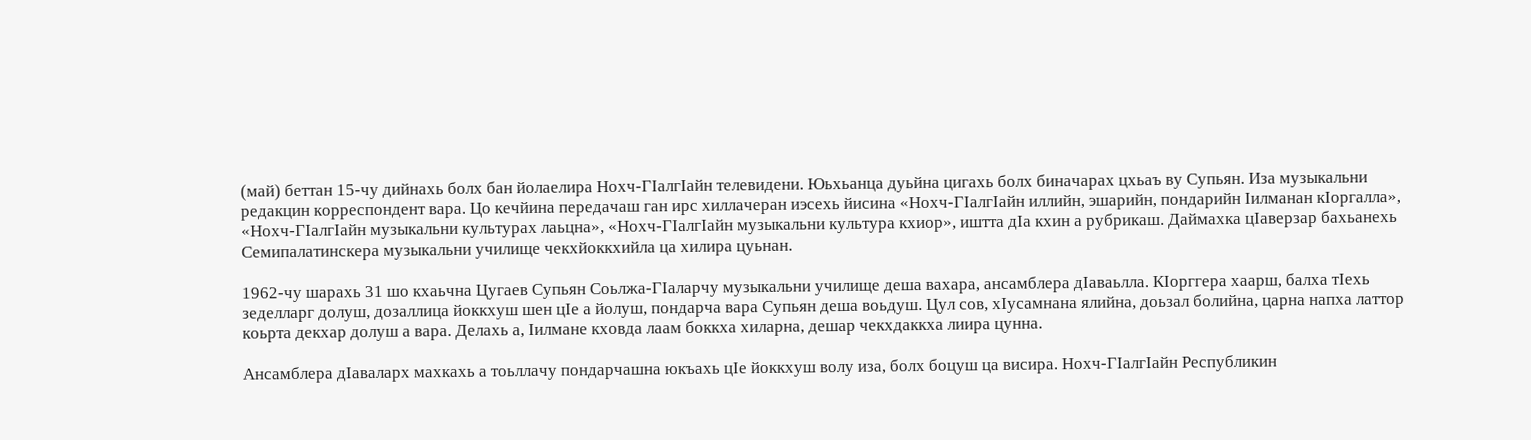(май) беттан 15-чу дийнахь болх бан йолаелира Нохч-ГIалгIайн телевидени. Юьхьанца дуьйна цигахь болх биначарах цхьаъ ву Супьян. Иза музыкальни редакцин корреспондент вара. Цо кечйина передачаш ган ирс хиллачеран иэсехь йисина «Нохч-ГIалгIайн иллийн, эшарийн, пондарийн Iилманан кIоргалла», «Нохч-ГIалгIайн музыкальни культурах лаьцна», «Нохч-ГIалгIайн музыкальни культура кхиор», иштта дIа кхин а рубрикаш. Даймахка цIаверзар бахьанехь Семипалатинскера музыкальни училище чекхйоккхийла ца хилира цуьнан.

1962-чу шарахь 31 шо кхаьчна Цугаев Супьян Соьлжа-ГIаларчу музыкальни училище деша вахара, ансамблера дIаваьлла. КIорггера хаарш, балха тIехь зеделларг долуш, дозаллица йоккхуш шен цIе а йолуш, пондарча вара Супьян деша воьдуш. Цул сов, хIусамнана ялийна, доьзал болийна, царна напха латтор коьрта декхар долуш а вара. Делахь а, Iилмане кховда лаам боккха хиларна, дешар чекхдаккха лиира цунна.

Ансамблера дIаваларх махкахь а тоьллачу пондарчашна юкъахь цIе йоккхуш волу иза, болх боцуш ца висира. Нохч-ГIалгIайн Республикин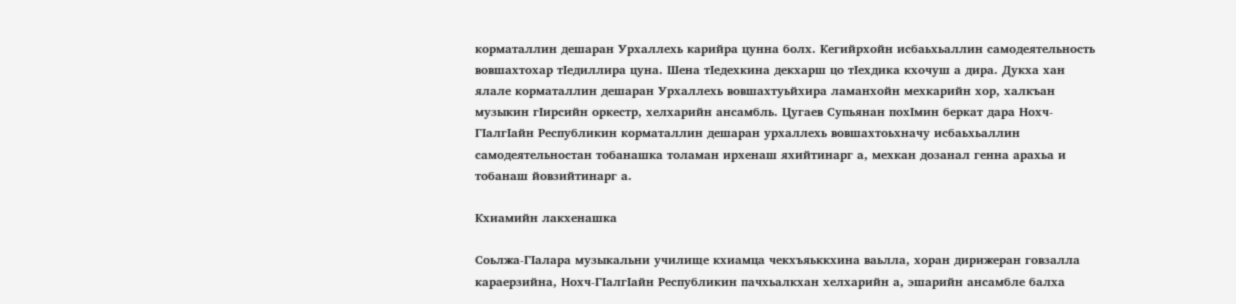корматаллин дешаран Урхаллехь карийра цунна болх. Кегийрхойн исбаьхьаллин самодеятельность вовшахтохар тIедиллира цуна. Шена тIедехкина декхарш цо тIехдика кхочуш а дира. Дукха хан ялале корматаллин дешаран Урхаллехь вовшахтуьйхира ламанхойн мехкарийн хор, халкъан музыкин гIирсийн оркестр, хелхарийн ансамбль. Цугаев Супьянан похIмин беркат дара Нохч-ГIалгIайн Республикин корматаллин дешаран урхаллехь вовшахтоьхначу исбаьхьаллин самодеятельностан тобанашка толаман ирхенаш яхийтинарг а, мехкан дозанал генна арахьа и тобанаш йовзийтинарг а.

Кхиамийн лакхенашка

Соьлжа-ГIалара музыкальни училище кхиамца чекхъяьккхина ваьлла, хоран дирижеран говзалла караерзийна, Нохч-ГIалгIайн Республикин пачхьалкхан хелхарийн а, эшарийн ансамбле балха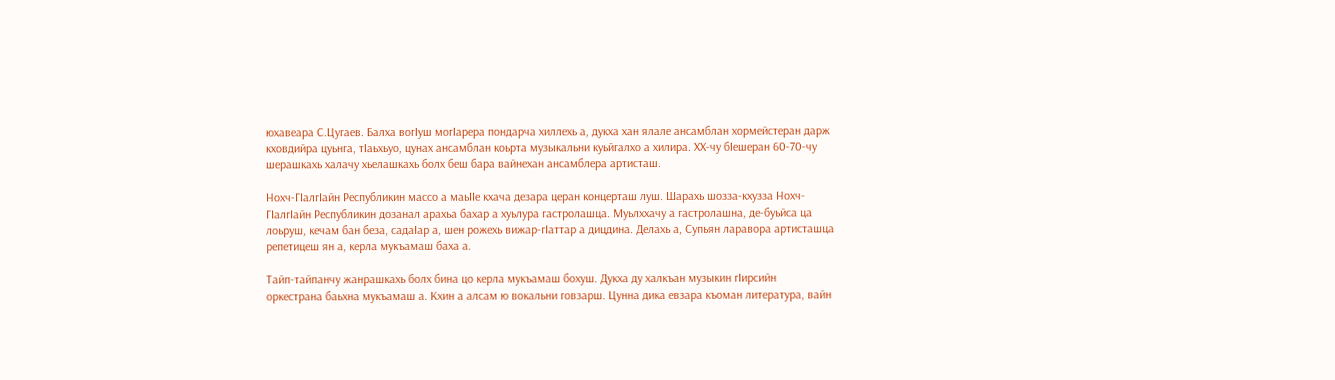юхавеара С.Цугаев. Балха вогIуш могIарера пондарча хиллехь а, дукха хан ялале ансамблан хормейстеран дарж кховдийра цуьнга, тIаьхьуо, цунах ансамблан коьрта музыкальни куьйгалхо а хилира. ХХ-чу бIешеран 60-70-чу шерашкахь халачу хьелашкахь болх беш бара вайнехан ансамблера артисташ.

Нохч-ГIалгIайн Республикин массо а маьIIе кхача дезара церан концерташ луш. Шарахь шозза-кхузза Нохч-ГIалгIайн Республикин дозанал арахьа бахар а хуьлура гастролашца. Муьлххачу а гастролашна, де-буьйса ца лоьруш, кечам бан беза, садаIар а, шен рожехь вижар-гIаттар а дицдина. Делахь а, Супьян ларавора артисташца репетицеш ян а, керла мукъамаш баха а.

Тайп-тайпанчу жанрашкахь болх бина цо керла мукъамаш бохуш. Дукха ду халкъан музыкин гIирсийн оркестрана баьхна мукъамаш а. Кхин а алсам ю вокальни говзарш. Цунна дика евзара къоман литература, вайн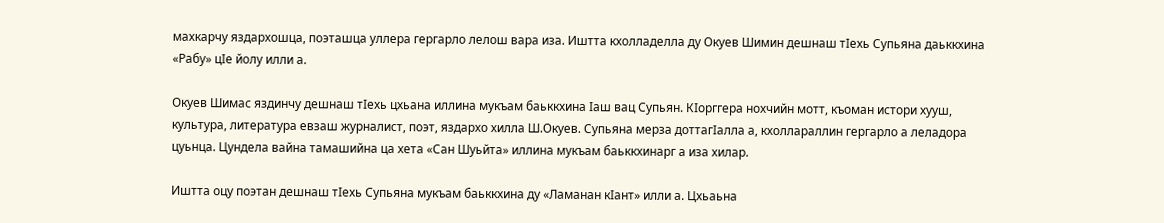махкарчу яздархошца, поэташца уллера гергарло лелош вара иза. Иштта кхолладелла ду Окуев Шимин дешнаш тIехь Супьяна даьккхина «Рабу» цIе йолу илли а.

Окуев Шимас яздинчу дешнаш тIехь цхьана иллина мукъам баьккхина Iаш вац Супьян. КIорггера нохчийн мотт, къоман истори хууш, культура, литература евзаш журналист, поэт, яздархо хилла Ш.Окуев. Супьяна мерза доттагIалла а, кхоллараллин гергарло а леладора цуьнца. Цундела вайна тамашийна ца хета «Сан Шуьйта» иллина мукъам баьккхинарг а иза хилар.

Иштта оцу поэтан дешнаш тIехь Супьяна мукъам баьккхина ду «Ламанан кIант» илли а. Цхьаьна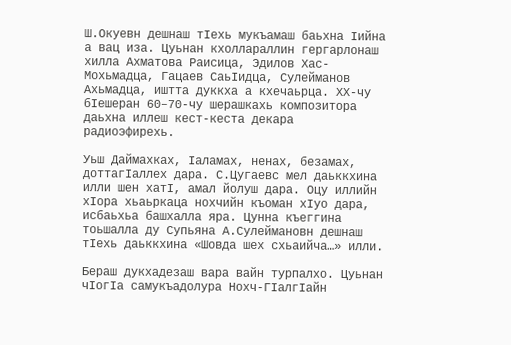Ш.Окуевн дешнаш тIехь мукъамаш баьхна Iийна а вац иза. Цуьнан кхоллараллин гергарлонаш хилла Ахматова Раисица, Эдилов Хас-Мохьмадца, Гацаев СаьIидца, Сулейманов Ахьмадца, иштта дуккха а кхечаьрца. ХХ-чу бIешеран 60–70-чу шерашкахь композитора даьхна иллеш кест-кеста декара радиоэфирехь.

Уьш Даймахках, Iаламах, ненах, безамах, доттагIаллех дара. С.Цугаевс мел даьккхина илли шен хатI, амал йолуш дара. Оцу иллийн хIора хьаьркаца нохчийн къоман хIуо дара, исбаьхьа башхалла яра. Цунна къеггина тоьшалла ду Супьяна А.Сулеймановн дешнаш тIехь даьккхина «Шовда шех схьаийча…» илли.

Бераш дукхадезаш вара вайн турпалхо. Цуьнан чIогIа самукъадолура Нохч-ГIалгIайн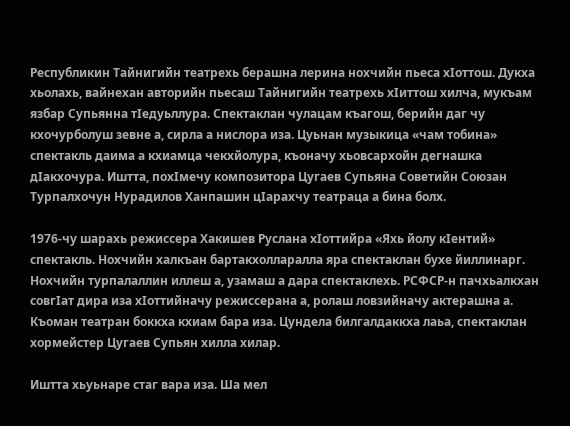Республикин Тайнигийн театрехь берашна лерина нохчийн пьеса хIоттош. Дукха хьолахь, вайнехан авторийн пьесаш Тайнигийн театрехь хIиттош хилча, мукъам язбар Супьянна тIедуьллура. Спектаклан чулацам къагош, берийн даг чу кхочурболуш зевне а, сирла а нислора иза. Цуьнан музыкица «чам тобина» спектакль даима а кхиамца чекхйолура, къоначу хьовсархойн дегнашка дIакхочура. Иштта, похIмечу композитора Цугаев Супьяна Советийн Союзан Турпалхочун Нурадилов Ханпашин цIарахчу театраца а бина болх.

1976-чу шарахь режиссера Хакишев Руслана хIоттийра «Яхь йолу кIентий» спектакль. Нохчийн халкъан бартакхолларалла яра спектаклан бухе йиллинарг. Нохчийн турпалаллин иллеш а, узамаш а дара спектаклехь. РСФСР-н пачхьалкхан совгIат дира иза хIоттийначу режиссерана а, ролаш ловзийначу актерашна а. Къоман театран боккха кхиам бара иза. Цундела билгалдаккха лаьа, спектаклан хормейстер Цугаев Супьян хилла хилар.

Иштта хьуьнаре стаг вара иза. Ша мел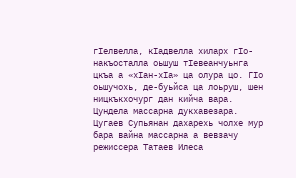гIелвелла, кIадвелла хиларх гIо-накъосталла оьшуш тIевеанчуьнга цкъа а «хIан-хIа» ца олура цо. ГIо оьшучохь, де-буьйса ца лоьруш, шен ницкъкхочург дан кийча вара. Цундела массарна дукхавезара. Цугаев Супьянан дахарехь чолхе мур бара вайна массарна а вевзачу режиссера Татаев Илеса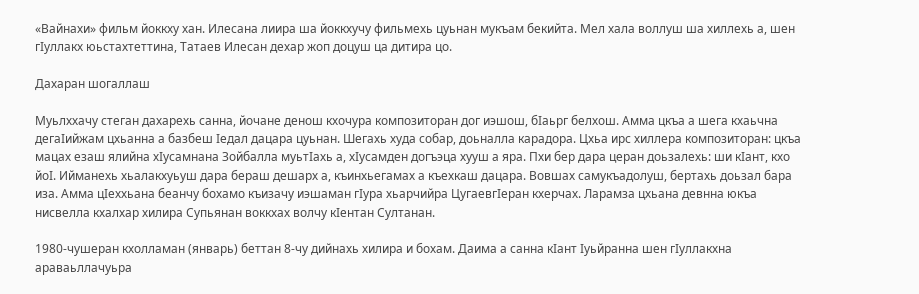«Вайнахи» фильм йоккху хан. Илесана лиира ша йоккхучу фильмехь цуьнан мукъам бекийта. Мел хала воллуш ша хиллехь а, шен гIуллакх юьстахтеттина, Татаев Илесан дехар жоп доцуш ца дитира цо.

Дахаран шогаллаш

Муьлххачу стеган дахарехь санна, йочане денош кхочура композиторан дог иэшош, бIаьрг белхош. Амма цкъа а шега кхаьчна дегаIийжам цхьанна а базбеш Iедал дацара цуьнан. Шегахь худа собар, доьналла карадора. Цхьа ирс хиллера композиторан: цкъа мацах езаш ялийна хIусамнана Зойбалла муьтIахь а, хIусамден догъэца хууш а яра. Пхи бер дара церан доьзалехь: ши кIант, кхо йоI. Ийманехь хьалакхуьуш дара бераш дешарх а, къинхьегамах а къехкаш дацара. Вовшах самукъадолуш, бертахь доьзал бара иза. Амма цIеххьана беанчу бохамо къизачу иэшаман гIура хьарчийра ЦугаевгIеран кхерчах. Ларамза цхьана девнна юкъа нисвелла кхалхар хилира Супьянан воккхах волчу кIентан Султанан.

1980-чушеран кхолламан (январь) беттан 8-чу дийнахь хилира и бохам. Даима а санна кIант Iуьйранна шен гIуллакхна араваьллачуьра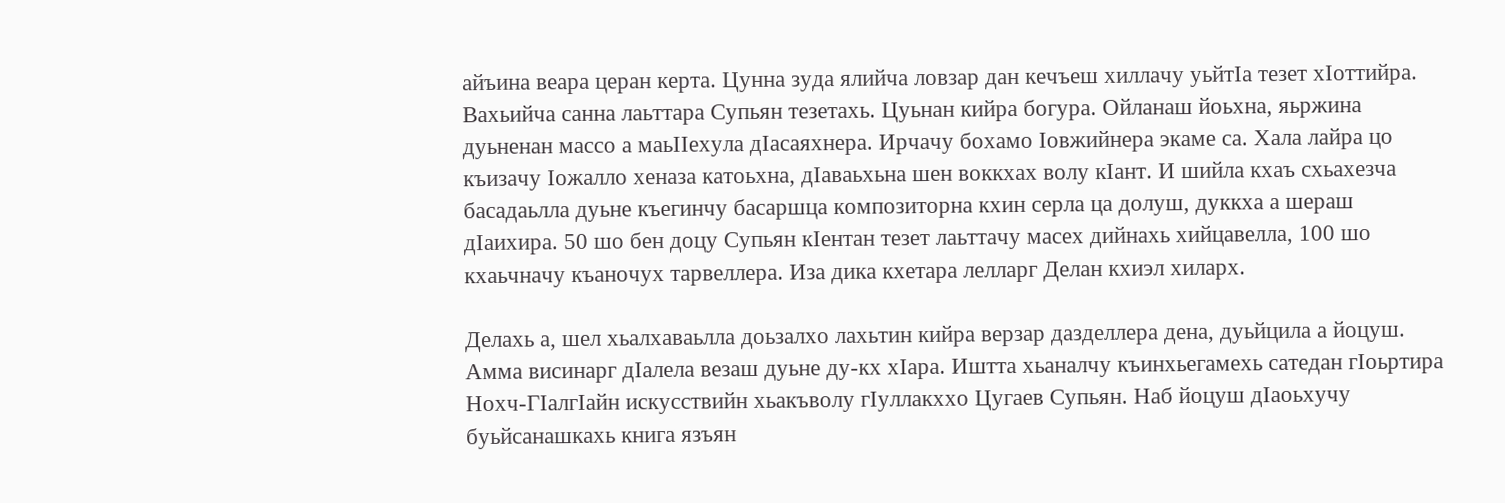айъина веара церан керта. Цунна зуда ялийча ловзар дан кечъеш хиллачу уьйтIа тезет хIоттийра. Вахьийча санна лаьттара Супьян тезетахь. Цуьнан кийра богура. Ойланаш йоьхна, яьржина дуьненан массо а маьIIехула дIасаяхнера. Ирчачу бохамо Iовжийнера экаме са. Хала лайра цо къизачу Iожалло хеназа катоьхна, дIаваьхьна шен воккхах волу кIант. И шийла кхаъ схьахезча басадаьлла дуьне къегинчу басаршца композиторна кхин серла ца долуш, дуккха а шераш дIаихира. 50 шо бен доцу Супьян кIентан тезет лаьттачу масех дийнахь хийцавелла, 100 шо кхаьчначу къаночух тарвеллера. Иза дика кхетара лелларг Делан кхиэл хиларх.

Делахь а, шел хьалхаваьлла доьзалхо лахьтин кийра верзар дазделлера дена, дуьйцила а йоцуш. Амма висинарг дIалела везаш дуьне ду-кх хIара. Иштта хьаналчу къинхьегамехь сатедан гIоьртира Нохч-ГIалгIайн искусствийн хьакъволу гIуллакххо Цугаев Супьян. Наб йоцуш дIаоьхучу буьйсанашкахь книга язъян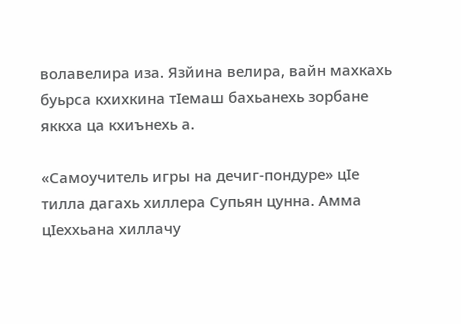волавелира иза. Язйина велира, вайн махкахь буьрса кхихкина тIемаш бахьанехь зорбане яккха ца кхиънехь а.

«Самоучитель игры на дечиг-пондуре» цIе тилла дагахь хиллера Супьян цунна. Амма цIеххьана хиллачу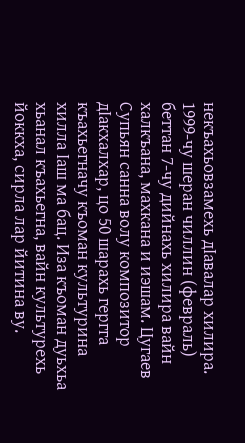некъахьовзамехь дIавалар хилира. 1999-чу шеран чиллин (февраль) беттан 7-чу дийнахь хилира вайн халкъана, махкана и иэшам. Цугаев Супьян санна волу композитор дIакхалхар, цо 50 шарахь гергга къахьегначу къоман культурина хилла Iаш ма бац. Иза къоман дуьхьа хьанал къахьегна, вайн культурехь йоккха, сирла лар йитина ву.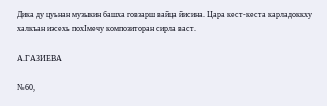Дика ду цуьнан музыкин башха говзарш вайца йисина. Цара кест-кеста карладоккху халкъан иэсехь похIмечу композиторан сирла васт.

А.ГАЗИЕВА

№60,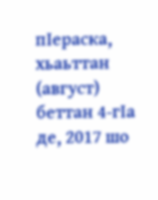пIераска, хьаьттан (август) беттан 4-гIа де, 2017 шо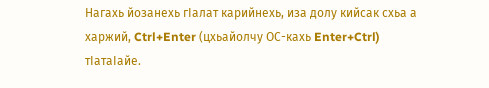Нагахь йозанехь гIалат карийнехь, иза долу кийсак схьа а харжий, Ctrl+Enter (цхьайолчу ОС-кахь Enter+Ctrl) тIатаIайе.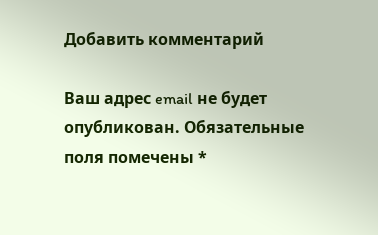Добавить комментарий

Ваш адрес email не будет опубликован. Обязательные поля помечены *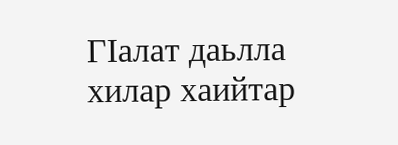ГIалат даьлла хилар хаийтар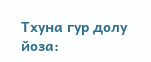Тхуна гур долу йоза: